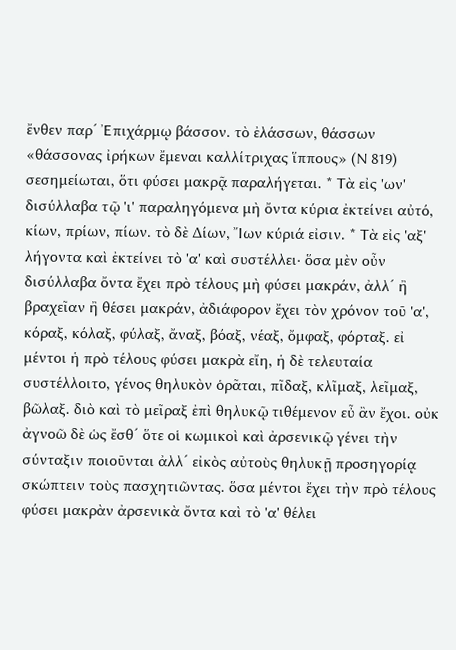ἔνθεν παρ´ Ἐπιχάρμῳ βάσσον. τὸ ἐλάσσων, θάσσων «θάσσονας ἰρήκων ἔμεναι καλλίτριχας ἵππους» (Ν 819) σεσημείωται, ὅτι φύσει μακρᾷ παραλήγεται. * Τὰ εἰς 'ων' δισύλλαβα τῷ 'ι' παραληγόμενα μὴ ὄντα κύρια ἐκτείνει αὐτό, κίων, πρίων, πίων. τὸ δὲ Δίων, Ἴων κύριά εἰσιν. * Τὰ εἰς 'αξ' λήγοντα καὶ ἐκτείνει τὸ 'α' καὶ συστέλλει· ὅσα μὲν οὖν δισύλλαβα ὄντα ἔχει πρὸ τέλους μὴ φύσει μακράν, ἀλλ´ ἢ βραχεῖαν ἢ θέσει μακράν, ἀδιάφορον ἔχει τὸν χρόνον τοῦ 'α', κόραξ, κόλαξ, φύλαξ, ἄναξ, βόαξ, νέαξ, ὄμφαξ, φόρταξ. εἰ μέντοι ἡ πρὸ τέλους φύσει μακρὰ εἴη, ἡ δὲ τελευταία συστέλλοιτο, γένος θηλυκὸν ὁρᾶται, πῖδαξ, κλῖμαξ, λεῖμαξ, βῶλαξ. διὸ καὶ τὸ μεῖραξ ἐπὶ θηλυκῷ τιθέμενον εὖ ἂν ἔχοι. οὐκ ἀγνοῶ δὲ ὡς ἔσθ´ ὅτε οἱ κωμικοὶ καὶ ἀρσενικῷ γένει τὴν σύνταξιν ποιοῦνται ἀλλ´ εἰκὸς αὐτοὺς θηλυκῇ προσηγορίᾳ σκώπτειν τοὺς πασχητιῶντας. ὅσα μέντοι ἔχει τὴν πρὸ τέλους φύσει μακρὰν ἀρσενικὰ ὄντα καὶ τὸ 'α' θέλει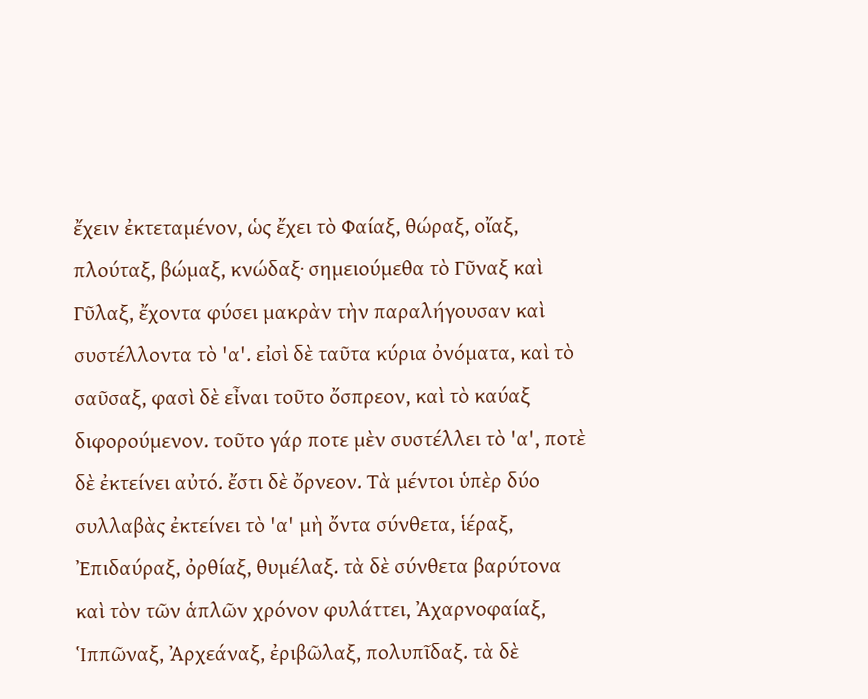ἔχειν ἐκτεταμένον, ὡς ἔχει τὸ Φαίαξ, θώραξ, οἴαξ, πλούταξ, βώμαξ, κνώδαξ· σημειούμεθα τὸ Γῦναξ καὶ Γῦλαξ, ἔχοντα φύσει μακρὰν τὴν παραλήγουσαν καὶ συστέλλοντα τὸ 'α'. εἰσὶ δὲ ταῦτα κύρια ὀνόματα, καὶ τὸ σαῦσαξ, φασὶ δὲ εἶναι τοῦτο ὄσπρεον, καὶ τὸ καύαξ διφορούμενον. τοῦτο γάρ ποτε μὲν συστέλλει τὸ 'α', ποτὲ δὲ ἐκτείνει αὐτό. ἔστι δὲ ὄρνεον. Τὰ μέντοι ὑπὲρ δύο συλλαβὰς ἐκτείνει τὸ 'α' μὴ ὄντα σύνθετα, ἱέραξ, Ἐπιδαύραξ, ὀρθίαξ, θυμέλαξ. τὰ δὲ σύνθετα βαρύτονα καὶ τὸν τῶν ἁπλῶν χρόνον φυλάττει, Ἀχαρνοφαίαξ, Ἱππῶναξ, Ἀρχεάναξ, ἐριβῶλαξ, πολυπῖδαξ. τὰ δὲ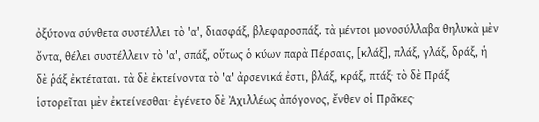ὀξύτονα σύνθετα συστέλλει τὸ 'α', διασφάξ, βλεφαροσπάξ. τὰ μέντοι μονοσύλλαβα θηλυκὰ μὲν ὄντα, θέλει συστέλλειν τὸ 'α', σπάξ, οὕτως ὁ κύων παρὰ Πέρσαις, [κλάξ], πλάξ, γλάξ, δράξ, ἡ δὲ ῥάξ ἐκτέταται. τὰ δὲ ἐκτείνοντα τὸ 'α' ἀρσενικά ἐστι, βλάξ, κράξ, πτάξ· τὸ δὲ Πράξ ἱστορεῖται μὲν ἐκτείνεσθαι· ἐγένετο δὲ Ἀχιλλέως ἀπόγονος, ἔνθεν οἱ Πρᾶκες·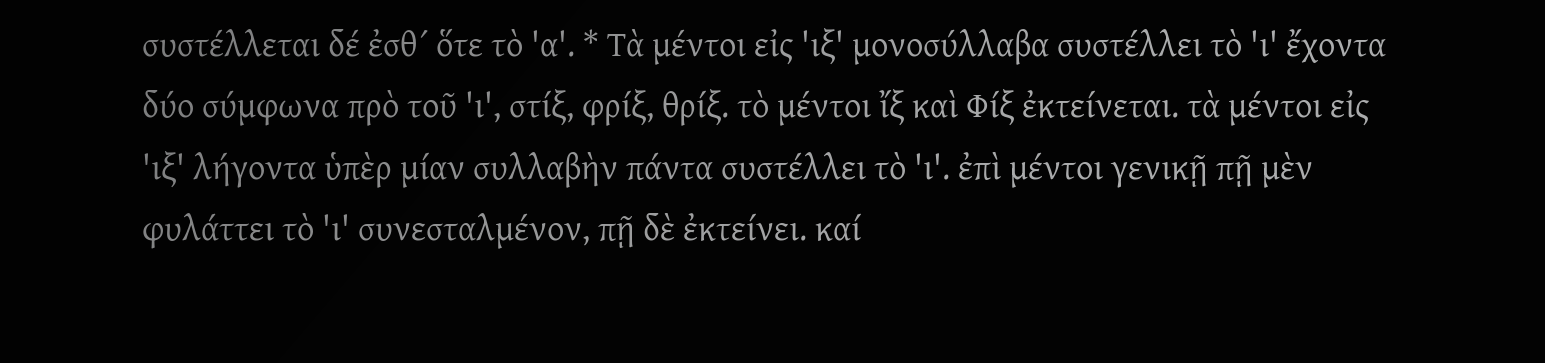συστέλλεται δέ ἐσθ´ ὅτε τὸ 'α'. * Τὰ μέντοι εἰς 'ιξ' μονοσύλλαβα συστέλλει τὸ 'ι' ἔχοντα δύο σύμφωνα πρὸ τοῦ 'ι', στίξ, φρίξ, θρίξ. τὸ μέντοι ἴξ καὶ Φίξ ἐκτείνεται. τὰ μέντοι εἰς 'ιξ' λήγοντα ὑπὲρ μίαν συλλαβὴν πάντα συστέλλει τὸ 'ι'. ἐπὶ μέντοι γενικῇ πῇ μὲν φυλάττει τὸ 'ι' συνεσταλμένον, πῇ δὲ ἐκτείνει. καί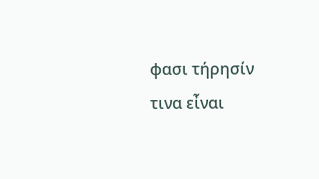φασι τήρησίν τινα εἶναι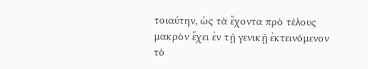τοιαύτην, ὡς τὰ ἔχοντα πρὸ τέλους μακρὸν ἔχει ἐν τῇ γενικῇ ἐκτεινόμενον τὸ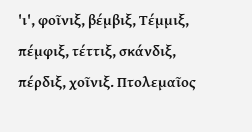'ι', φοῖνιξ, βέμβιξ, Τέμμιξ, πέμφιξ, τέττιξ, σκάνδιξ, πέρδιξ, χοῖνιξ. Πτολεμαῖος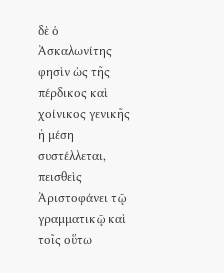δὲ ὁ Ἀσκαλωνίτης φησὶν ὡς τῆς πέρδικος καὶ χοίνικος γενικῆς ἡ μέση συστέλλεται, πεισθεὶς Ἀριστοφάνει τῷ γραμματικῷ καὶ τοῖς οὕτω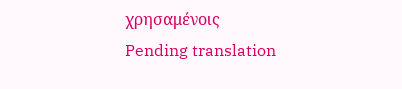χρησαμένοις
Pending translation